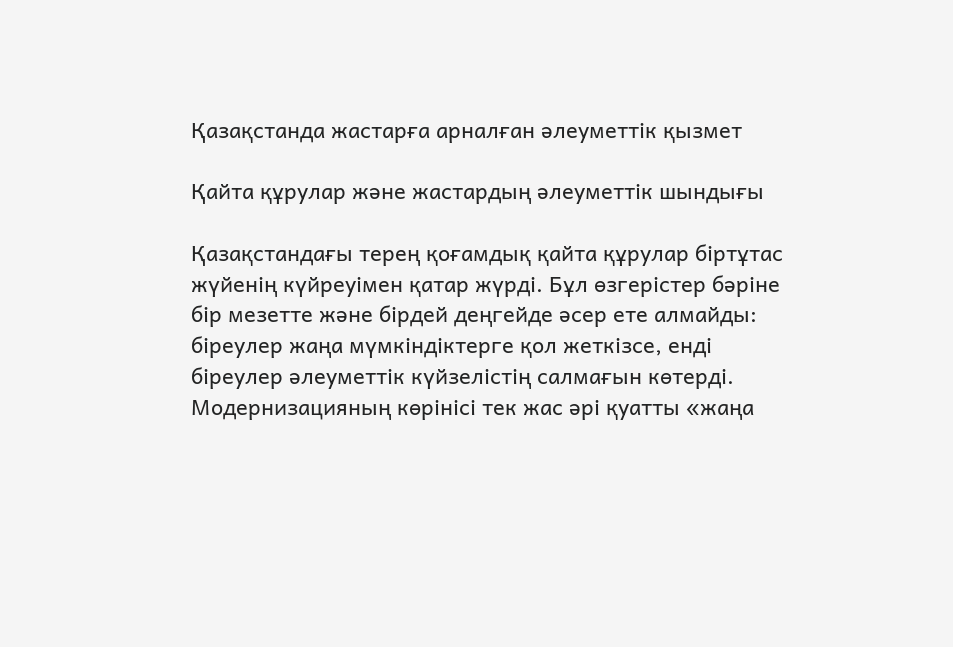Қазақстанда жастарға арналған әлеуметтік қызмет

Қайта құрулар және жастардың әлеуметтік шындығы

Қазақстандағы терең қоғамдық қайта құрулар біртұтас жүйенің күйреуімен қатар жүрді. Бұл өзгерістер бәріне бір мезетте және бірдей деңгейде әсер ете алмайды: біреулер жаңа мүмкіндіктерге қол жеткізсе, енді біреулер әлеуметтік күйзелістің салмағын көтерді. Модернизацияның көрінісі тек жас әрі қуатты «жаңа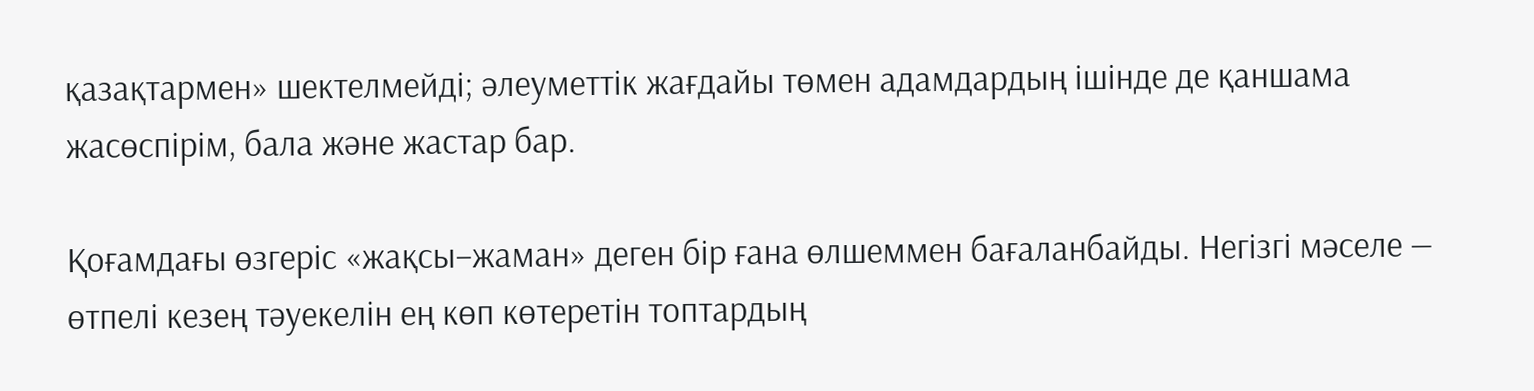қазақтармен» шектелмейді; әлеуметтік жағдайы төмен адамдардың ішінде де қаншама жасөспірім, бала және жастар бар.

Қоғамдағы өзгеріс «жақсы–жаман» деген бір ғана өлшеммен бағаланбайды. Негізгі мәселе — өтпелі кезең тәуекелін ең көп көтеретін топтардың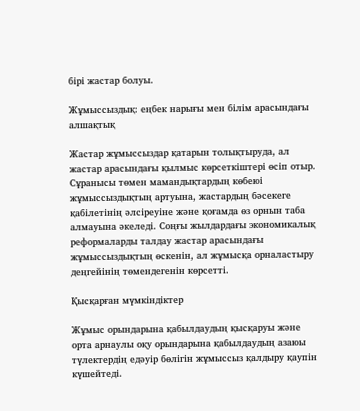бірі жастар болуы.

Жұмыссыздық: еңбек нарығы мен білім арасындағы алшақтық

Жастар жұмыссыздар қатарын толықтыруда, ал жастар арасындағы қылмыс көрсеткіштері өсіп отыр. Сұранысы төмен мамандықтардың көбеюі жұмыссыздықтың артуына, жастардың бәсекеге қабілетінің әлсіреуіне және қоғамда өз орнын таба алмауына әкеледі. Соңғы жылдардағы экономикалық реформаларды талдау жастар арасындағы жұмыссыздықтың өскенін, ал жұмысқа орналастыру деңгейінің төмендегенін көрсетті.

Қысқарған мүмкіндіктер

Жұмыс орындарына қабылдаудың қысқаруы және орта арнаулы оқу орындарына қабылдаудың азаюы түлектердің едәуір бөлігін жұмыссыз қалдыру қаупін күшейтеді.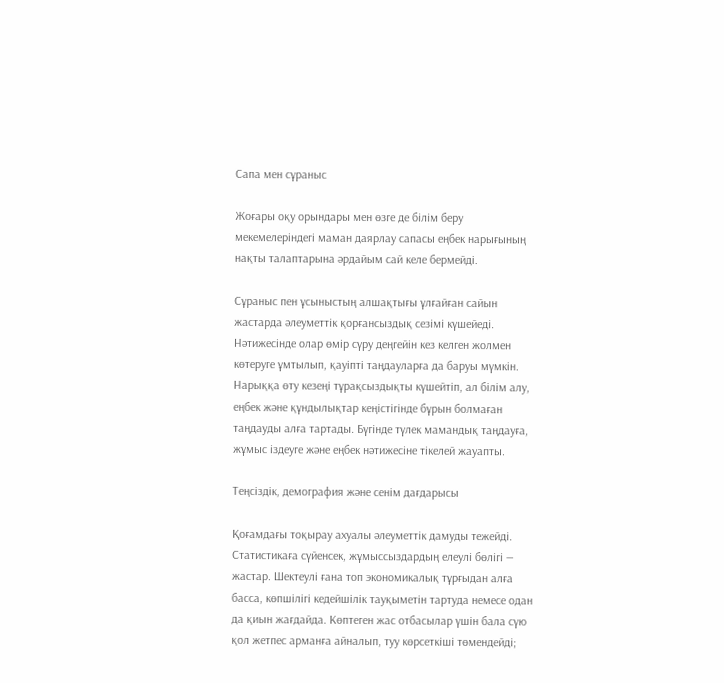Сапа мен сұраныс

Жоғары оқу орындары мен өзге де білім беру мекемелеріндегі маман даярлау сапасы еңбек нарығының нақты талаптарына әрдайым сай келе бермейді.

Сұраныс пен ұсыныстың алшақтығы ұлғайған сайын жастарда әлеуметтік қорғансыздық сезімі күшейеді. Нәтижесінде олар өмір сүру деңгейін кез келген жолмен көтеруге ұмтылып, қауіпті таңдауларға да баруы мүмкін. Нарыққа өту кезеңі тұрақсыздықты күшейтіп, ал білім алу, еңбек және құндылықтар кеңістігінде бұрын болмаған таңдауды алға тартады. Бүгінде түлек мамандық таңдауға, жұмыс іздеуге және еңбек нәтижесіне тікелей жауапты.

Теңсіздік, демография және сенім дағдарысы

Қоғамдағы тоқырау ахуалы әлеуметтік дамуды тежейді. Статистикаға сүйенсек, жұмыссыздардың елеулі бөлігі — жастар. Шектеулі ғана топ экономикалық тұрғыдан алға басса, көпшілігі кедейшілік тауқыметін тартуда немесе одан да қиын жағдайда. Көптеген жас отбасылар үшін бала сүю қол жетпес арманға айналып, туу көрсеткіші төмендейді;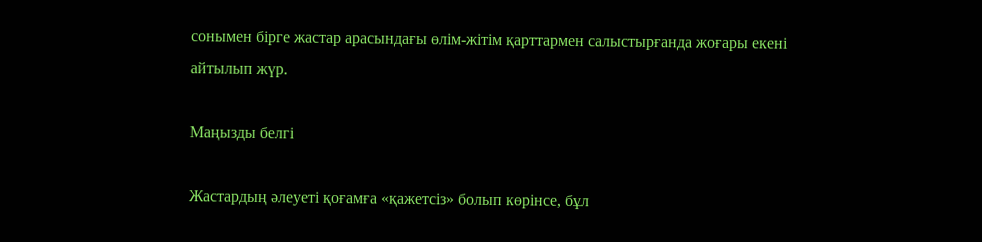сонымен бірге жастар арасындағы өлім-жітім қарттармен салыстырғанда жоғары екені айтылып жүр.

Маңызды белгі

Жастардың әлеуеті қоғамға «қажетсіз» болып көрінсе, бұл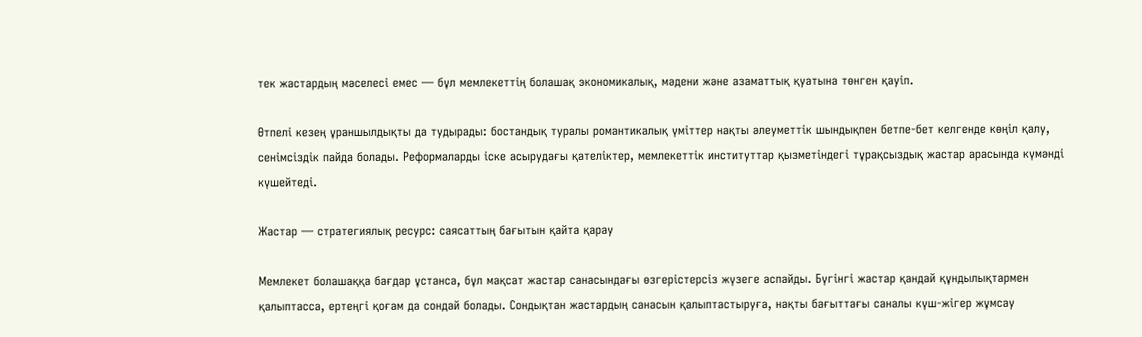тек жастардың мәселесі емес — бұл мемлекеттің болашақ экономикалық, мәдени және азаматтық қуатына төнген қауіп.

Өтпелі кезең ұраншылдықты да тудырады: бостандық туралы романтикалық үміттер нақты әлеуметтік шындықпен бетпе-бет келгенде көңіл қалу, сенімсіздік пайда болады. Реформаларды іске асырудағы қателіктер, мемлекеттік институттар қызметіндегі тұрақсыздық жастар арасында күмәнді күшейтеді.

Жастар — стратегиялық ресурс: саясаттың бағытын қайта қарау

Мемлекет болашаққа бағдар ұстанса, бұл мақсат жастар санасындағы өзгерістерсіз жүзеге аспайды. Бүгінгі жастар қандай құндылықтармен қалыптасса, ертеңгі қоғам да сондай болады. Сондықтан жастардың санасын қалыптастыруға, нақты бағыттағы саналы күш-жігер жұмсау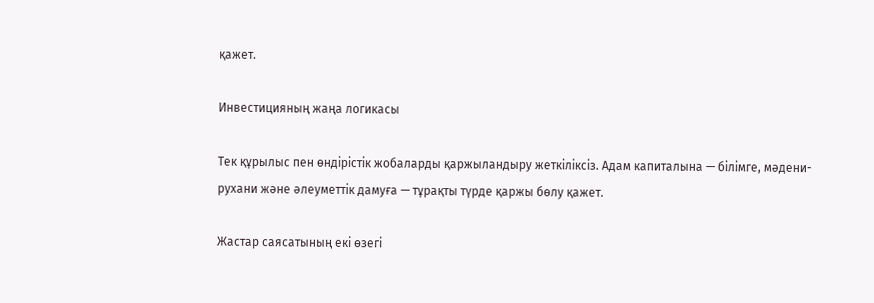қажет.

Инвестицияның жаңа логикасы

Тек құрылыс пен өндірістік жобаларды қаржыландыру жеткіліксіз. Адам капиталына — білімге, мәдени-рухани және әлеуметтік дамуға — тұрақты түрде қаржы бөлу қажет.

Жастар саясатының екі өзегі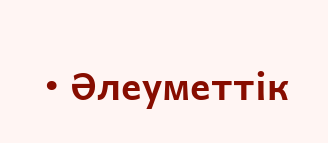• Әлеуметтік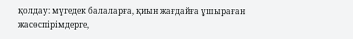қолдау: мүгедек балаларға, қиын жағдайға ұшыраған жасөспірімдерге,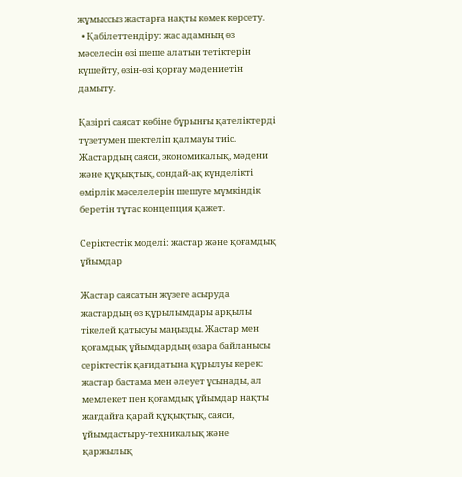жұмыссыз жастарға нақты көмек көрсету.
  • Қабілеттендіру: жас адамның өз мәселесін өзі шеше алатын тетіктерін күшейту, өзін-өзі қорғау мәдениетін дамыту.

Қазіргі саясат көбіне бұрынғы қателіктерді түзетумен шектеліп қалмауы тиіс. Жастардың саяси, экономикалық, мәдени және құқықтық, сондай-ақ күнделікті өмірлік мәселелерін шешуге мүмкіндік беретін тұтас концепция қажет.

Серіктестік моделі: жастар және қоғамдық ұйымдар

Жастар саясатын жүзеге асыруда жастардың өз құрылымдары арқылы тікелей қатысуы маңызды. Жастар мен қоғамдық ұйымдардың өзара байланысы серіктестік қағидатына құрылуы керек: жастар бастама мен әлеует ұсынады, ал мемлекет пен қоғамдық ұйымдар нақты жағдайға қарай құқықтық, саяси, ұйымдастыру-техникалық және қаржылық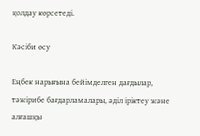қолдау көрсетеді.

Кәсіби өсу

Еңбек нарығына бейімделген дағдылар, тәжірибе бағдарламалары, әділ іріктеу және алғашқы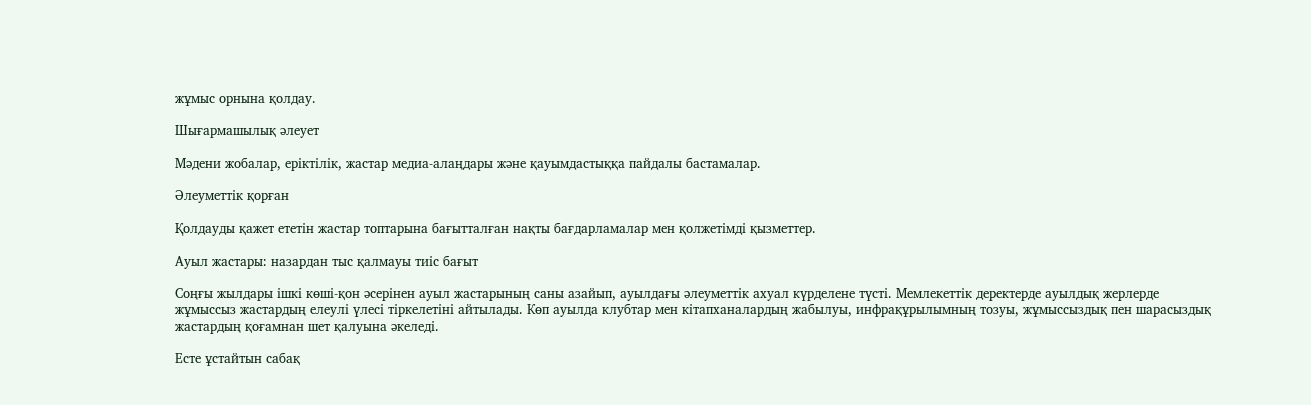жұмыс орнына қолдау.

Шығармашылық әлеует

Мәдени жобалар, еріктілік, жастар медиа-алаңдары және қауымдастыққа пайдалы бастамалар.

Әлеуметтік қорған

Қолдауды қажет ететін жастар топтарына бағытталған нақты бағдарламалар мен қолжетімді қызметтер.

Ауыл жастары: назардан тыс қалмауы тиіс бағыт

Соңғы жылдары ішкі көші-қон әсерінен ауыл жастарының саны азайып, ауылдағы әлеуметтік ахуал күрделене түсті. Мемлекеттік деректерде ауылдық жерлерде жұмыссыз жастардың елеулі үлесі тіркелетіні айтылады. Көп ауылда клубтар мен кітапханалардың жабылуы, инфрақұрылымның тозуы, жұмыссыздық пен шарасыздық жастардың қоғамнан шет қалуына әкеледі.

Есте ұстайтын сабақ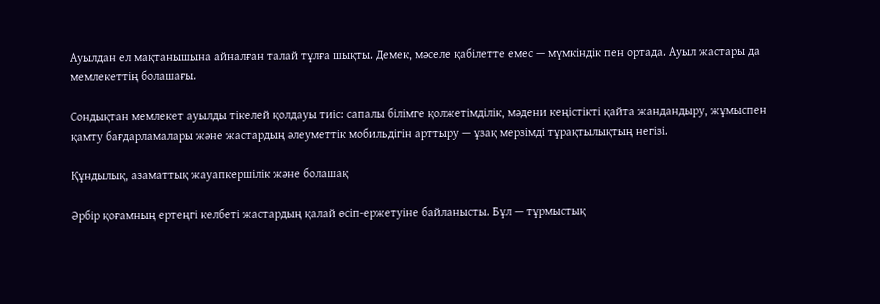Ауылдан ел мақтанышына айналған талай тұлға шықты. Демек, мәселе қабілетте емес — мүмкіндік пен ортада. Ауыл жастары да мемлекеттің болашағы.

Сондықтан мемлекет ауылды тікелей қолдауы тиіс: сапалы білімге қолжетімділік, мәдени кеңістікті қайта жандандыру, жұмыспен қамту бағдарламалары және жастардың әлеуметтік мобильдігін арттыру — ұзақ мерзімді тұрақтылықтың негізі.

Құндылық, азаматтық жауапкершілік және болашақ

Әрбір қоғамның ертеңгі келбеті жастардың қалай өсіп-ержетуіне байланысты. Бұл — тұрмыстық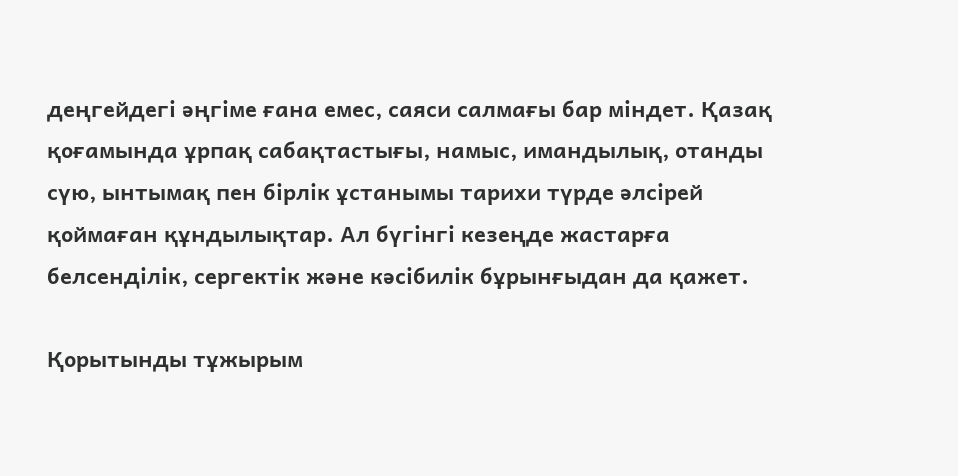деңгейдегі әңгіме ғана емес, саяси салмағы бар міндет. Қазақ қоғамында ұрпақ сабақтастығы, намыс, имандылық, отанды сүю, ынтымақ пен бірлік ұстанымы тарихи түрде әлсірей қоймаған құндылықтар. Ал бүгінгі кезеңде жастарға белсенділік, сергектік және кәсібилік бұрынғыдан да қажет.

Қорытынды тұжырым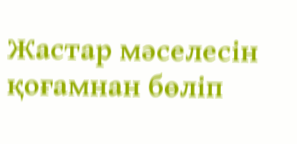Жастар мәселесін қоғамнан бөліп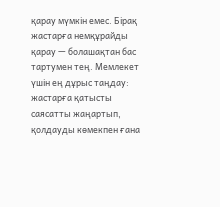қарау мүмкін емес. Бірақ жастарға немқұрайды қарау — болашақтан бас тартумен тең. Мемлекет үшін ең дұрыс таңдау: жастарға қатысты саясатты жаңартып, қолдауды көмекпен ғана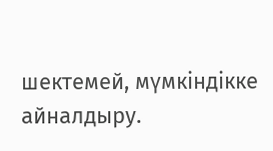шектемей, мүмкіндікке айналдыру.